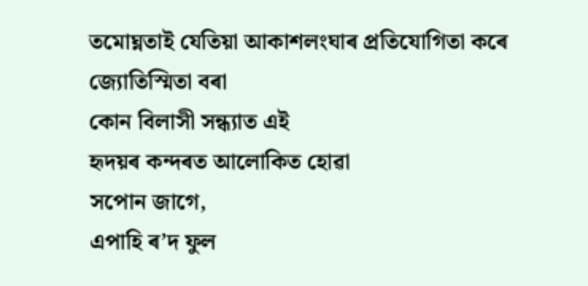তমোঘ্নতাই যেতিয়া আকাশলংঘাৰ প্ৰতিযোগিতা কৰে
জ্যোতিস্মিতা বৰা
কোন বিলাসী সন্ধ্যাত এই
হৃদয়ৰ কন্দৰত আলোকিত হোৱা
সপোন জাগে,
এপাহি ৰ’দ ফুল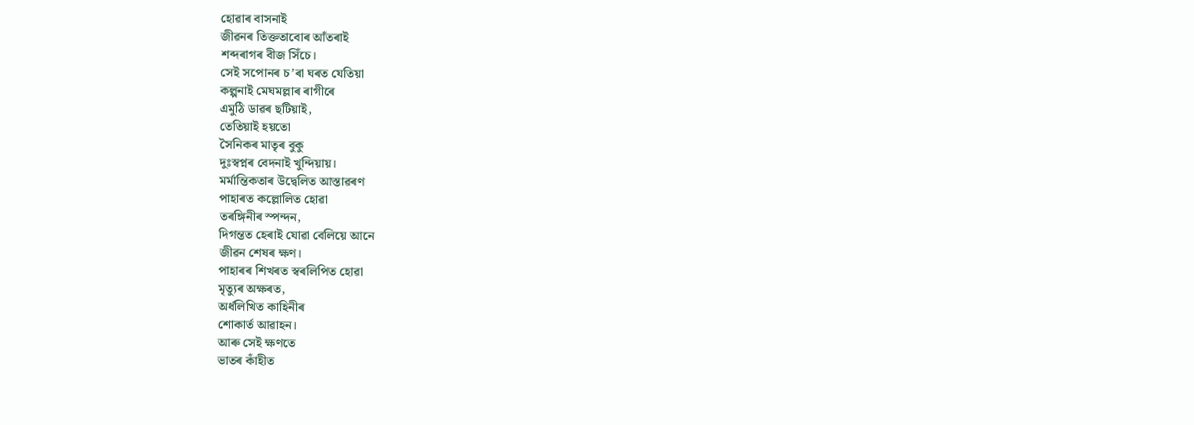হোৱাৰ বাসনাই
জীৱনৰ তিক্ততাবোৰ আঁতৰাই
শব্দৰাগৰ বীজ সিঁচে।
সেই সপোনৰ চ’ৰা ঘৰত যেতিয়া
কল্পনাই মেঘমল্লাৰ ৰাগীৰে
এমুঠি ডাৱৰ ছটিয়াই,
তেতিয়াই হয়তো
সৈনিকৰ মাতৃৰ বুকু
দুঃস্বপ্নৰ বেদনাই খুন্দিয়ায়।
মৰ্মান্তিকতাৰ উদ্বেলিত আস্তাৱৰণ
পাহাৰত কল্লোলিত হোৱা
তৰঙ্গিনীৰ স্পন্দন,
দিগন্তত হেৰাই যোৱা বেলিয়ে আনে
জীৱন শেষৰ ক্ষণ।
পাহাৰৰ শিখৰত স্বৰলিপিত হোৱা
মৃত্যুৰ অক্ষৰত,
অৰ্ধলিখিত কাহিনীৰ
শোকাৰ্ত আৱাহন।
আৰু সেই ক্ষণতে
ভাতৰ কাঁহীত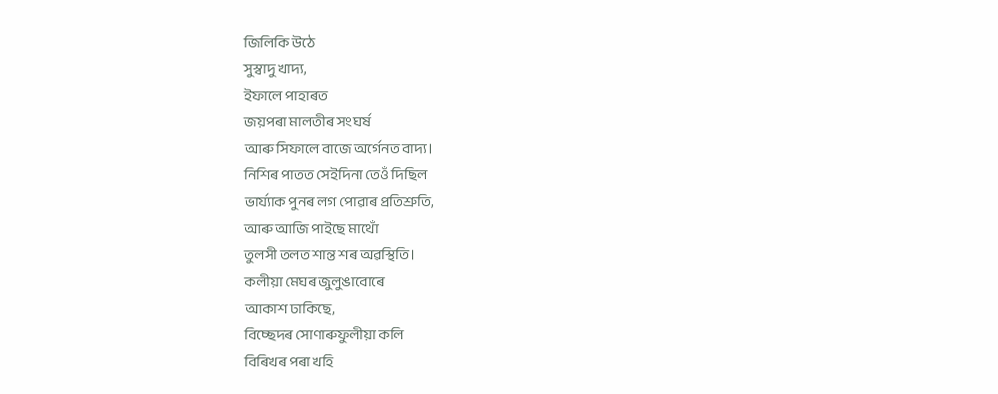জিলিকি উঠে
সুস্বাদু খাদ্য,
ইফালে পাহাৰত
জয়পৰা মালতীৰ সংঘৰ্ষ
আৰু সিফালে বাজে অৰ্গেনত বাদ্য।
নিশিৰ পাতত সেইদিনা তেওঁ দিছিল
ভাৰ্য্যাক পুনৰ লগ পোৱাৰ প্ৰতিশ্ৰুতি,
আৰু আজি পাইছে মাথোঁ
তুলসী তলত শান্ত শৰ অৱস্থিতি।
কলীয়া মেঘৰ জুলুঙাবোৰে
আকাশ ঢাকিছে,
বিচ্ছেদৰ সোণাৰুফুলীয়া কলি
বিৰিখৰ পৰা খহি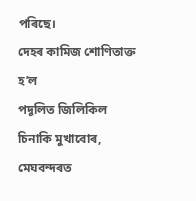পৰিছে।
দেহৰ কামিজ শোণিতাক্ত হ’ল
পদূলিত জিলিকিল
চিনাকি মুখাবোৰ,
মেঘবন্দৰত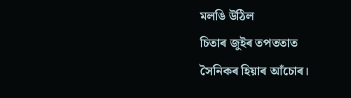মলঙি উঠিল
চিতাৰ জুইৰ তপততাত
সৈনিকৰ হিয়াৰ আঁচোৰ।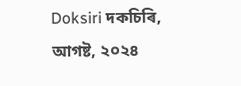Doksiri দকচিৰি, আগষ্ট, ২০২৪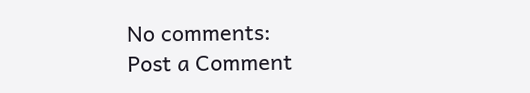No comments:
Post a Comment